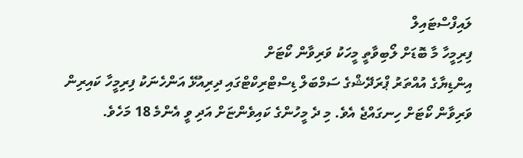ލައިފްސްޓައިލް
ފިރިމީހާ މާ ބޮޑަށް ލޯބިވާތީ މީހަކު ވަރިވާން ކޯޓަށް
އިންޑިޔާގެ އުއްތަރު ޕްރަދޭޝްގެ ސަމްބަލް ޑިސްޓްރިކްޓްގައި ދިރިއުޅޭ އަންހެނަކު ފިރިމީހާ ކައިރިން ވަރިވާން ކޯޓަށް ހިނގައްޖެ އެވެ. މި ދެ މީހުންގެ ކައިވެންޏަށް އަދި ވީ އެންމެ 18 މަހެވެ.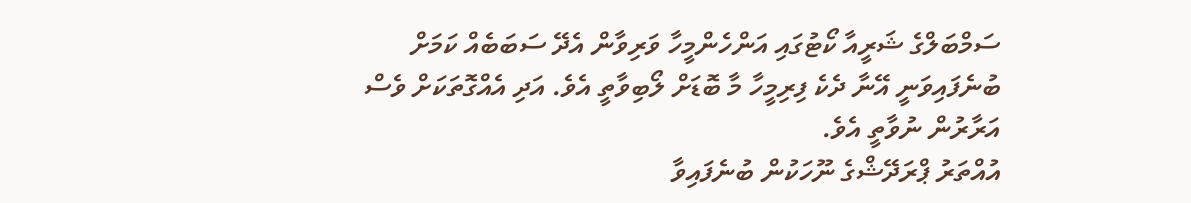ސަމްބަލްގެ ޝަރީއާ ކޯޓުގައި އަންހެންމީހާ ވަރިވާން އެދޭ ސަބަބެއް ކަމަށް ބުނެފައިވަނީ އޭނާ ދެކެ ފިރިމީހާ މާ ބޮޑަށް ލޯބިވާތީ އެވެ. އަދި އެއްގޮތަކަށް ވެސް އަރާރުން ނުވާތީ އެވެ.
އުއްތަރު ޕްރަދޭޝްގެ ނޫހަކުން ބުނެފައިވާ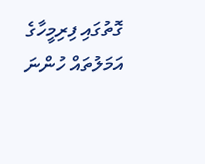ގޮތުގައި ފިރިމީހާގެ އަމަލުތައް ހުންނަ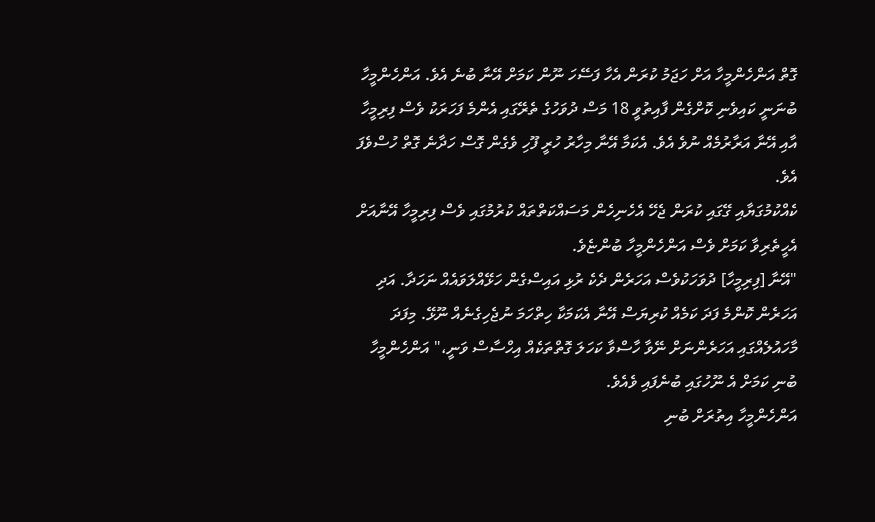ގޮތް އަންހެންމީހާ އަށް ހަޖަމު ކުރަން އެހާ ފަސޭހަ ނޫން ކަމަށް އޭނާ ބުނެ އެވެ. އަންހެންމީހާ ބުނަނީ ކައިވެނި ކޮށްގެން ފާއިތުވީ 18 މަސް ދުވަހުގެ ތެރޭގައި އެންމެ ފަހަރަކު ވެސް ފިރިމީހާ އާއި އޭނާ އަރާރުމެއް ނުވެ އެވެ. އެކަމާ އޭނާ މިހާރު ހުރީ ފޫހި ވެގެން ގޮސް ހަދާނެ ގޮތް ހުސްވެފަ އެވެ.
ކެއްކުމުގަޔާއި ގޭގައި ކުރަން ޖެހޭ އެހެނިހެން މަސައްކަތްތައް ކުރުމުގައި ވެސް ފިރިމީހާ އޭނާއަށް އެހީތެރިވާ ކަމަށް ވެސް އަންހެންމީހާ ބުންޏެވެ.
"އޭނާ [ފިރިމީހާ] ދުވަހަކުވެސް އަހަރެން ދެކެ ރުޅި އައިސްގެން ހަޅޭއްލަވައެއް ނަހަދާ. އަދި އަހަރެން ކޮންމެ ފަދަ ކަމެއް ކުރިޔަސް އޭނާ އެކަމަކާ ހިތްހަމަ ނުޖެހިގެނެއް ނޫޅޭ. މިފަދަ މާހައުލެއްގައި އަހަރެންނަށް ނޭވާ ހާސްވާ ކަހަލަ ގޮތްތަކެއް އިހްސާސް ވަނީ،" އަންހެންމީހާ ބުނި ކަމަށް އެ ނޫހުގައި ބުނެފައި ވެއެވެ.
އަންހެންމީހާ އިތުރަށް ބުނި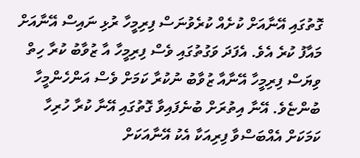ގޮތުގައި އޭނާއަށް ކުށެއް ކުރެވުނަސް ފިރިމީހާ ރުޅި ނައިސް އޭނާއަށް މައާފު ކުރެ އެވެ. އެފަދަ ވަގުތުގައި ވެސް ފިރިމީހާ އާ ޒުވާބު ކުރާ ހިތް ވިޔަސް ފިރިމީހާ އޭނާއާ ޒުވާބު ނުކުރާ ކަމަށް ވެސް އަންހެންމީހާ ބުންޏެވެ. އޭނާ އިތުރަށް ބުނެފައިވާ ގޮތުގައި އޭނާ ކުރާ ހުރިހާ ކަމަކަށް އެއްބަސްވާ ފިރިއަކާ އެކު އޭނާއަކަށް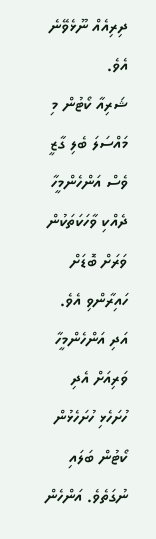ދިރިއެއް ނޫޅެވޭނެ އެވެ.
ޝަރިއާ ކޯޓުން މި މައްސަލަ ބެލި ގާޒީ ވެސް އަންހެންމީހާ ދެއްކި ވާހަކަތަކުން ވަރަށް ބޮޑަށް ހައިރާންވި އެވެ. އަދި އަންހެންމީހާ ވަރިއަށް އެދި ހުށަހެޅި ހުށަހެޅުން ކޯޓުން ބަލައި ނުގަތެވެ. އަންހެން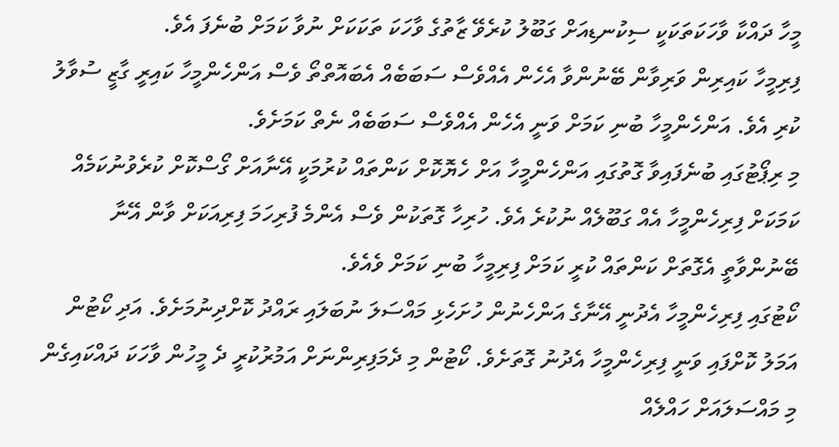މީހާ ދައްކާ ވާހަކަތަކަކީ ސިކުނޑިއަށް ގަބޫލު ކުރެވޭ ޒާތުގެ ވާހަކަ ތަކަކަށް ނުވާ ކަމަށް ބުނެފަ އެވެ.
ފިރިމީހާ ކައިރިން ވަރިވާން ބޭނުންވާ އެހެން އެއްވެސް ސަބަބެއް އެބައޮތްތޯ ވެސް އަންހެންމީހާ ކައިރީ ގާޒީ ސުވާލު ކުރި އެވެ. އަންހެންމީހާ ބުނި ކަމަށް ވަނީ އެހެން އެއްވެސް ސަބަބެއް ނެތް ކަމަށެވެ.
މި ރިޕޯޓުގައި ބުނެފައިވާ ގޮތުގައި އަންހެންމީހާ އަށް ހެޔޮކޮށް ކަންތައް ކުރުމަކީ އޭނާއަށް ގޯސްކޮށް ކުރެވުނުކަމެއް ކަމަކަށް ފިރިހެންމީހާ އެއް ގަބޫލެއް ނުކުރެ އެވެ. ހުރިހާ ގޮތަކުން ވެސް އެންމެ ފުރިހަމަ ފިރިއަކަށް ވާން އޭނާ ބޭނުންވާތީ އެގޮތަށް ކަންތައް ކުރީ ކަމަށް ފިރިމީހާ ބުނި ކަމަށް ވެއެވެ.
ކޯޓުގައި ފިރިހެންމީހާ އެދުނީ އޭނާގެ އަންހެނުން ހުށަހެޅި މައްސަލަ ނުބަލައި ރައްދު ކޮށްދިނުމަށެވެ. އަދި ކޯޓުން އަމަލު ކޮށްފައި ވަނީ ފިރިހެންމީހާ އެދުނު ގޮތަށެވެ. ކޯޓުން މި ދެމަފިރިންނަށް އަމުރުކުރީ ދެ މީހުން ވާހަކަ ދައްކައިގެން މި މައްސަލައަށް ހައްލެއް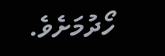ހޯދުމަށެވެ.